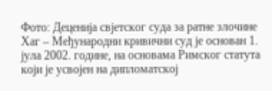Фото: Деценија свјетског суда за ратне злочине
Хаг – Међународни кривични суд је основан 1. јула 2002. године, на основама Римског статута који је усвојен на дипломатској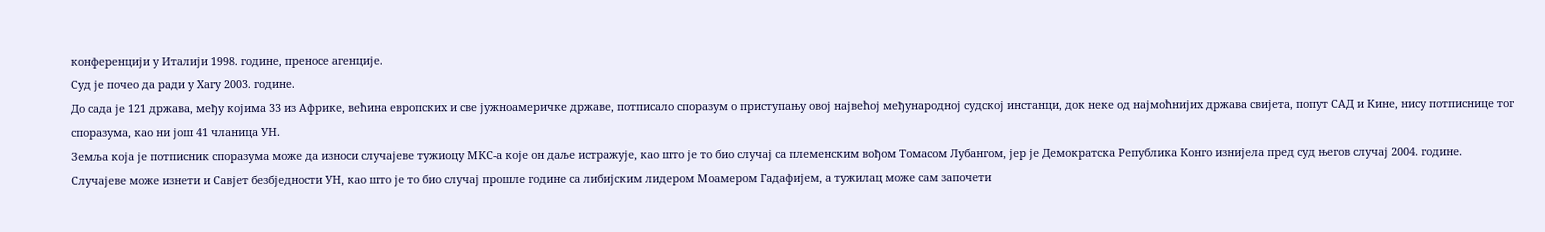конференцији у Италији 1998. године, преносе агенције.
Суд је почео да ради у Хагу 2003. године.
До сада је 121 држава, међу којима 33 из Африке, већина европских и све јужноамеричке државе, потписало споразум о приступању овој највећој међународној судској инстанци, док неке од најмоћнијих држава свијета, попут САД и Кине, нису потписнице тог споразума, као ни још 41 чланица УН.
Земља која је потписник споразума може да износи случајеве тужиоцу МКС-а које он даље истражује, као што је то био случај са племенским вођом Томасом Лубангом, јер је Демократска Република Конго изнијела пред суд његов случај 2004. године.
Случајеве може изнети и Савјет безбједности УН, као што је то био случај прошле године са либијским лидером Моамером Гадафијем, а тужилац може сам започети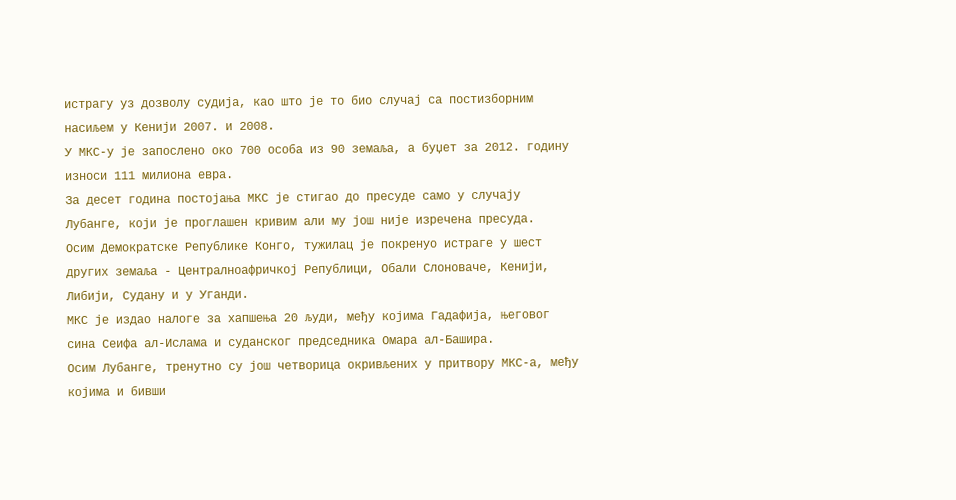истрагу уз дозволу судија, као што је то био случај са постизборним насиљем у Кенији 2007. и 2008.
У МКС-у је запослено око 700 особа из 90 земаља, а буџет за 2012. годину износи 111 милиона евра.
За десет година постојања МКС је стигао до пресуде само у случају Лубанге, који је проглашен кривим али му још није изречена пресуда.
Осим Демократске Републике Конго, тужилац је покренуо истраге у шест других земаља - Централноафричкој Републици, Обали Слоноваче, Кенији, Либији, Судану и у Уганди.
МКС је издао налоге за хапшења 20 људи, међу којима Гадафија, његовог сина Сеифа ал-Ислама и суданског председника Омара ал-Башира.
Осим Лубанге, тренутно су још четворица окривљених у притвору МКС-а, међу којима и бивши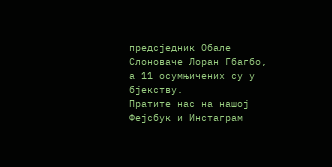предсједник Обале Слоноваче Лоран Гбагбо, а 11 осумњичених су у бјекству.
Пратите нас на нашој Фејсбук и Инстаграм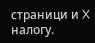страници и X налогу.